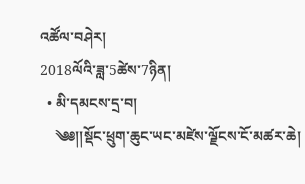འཚོལ་བཤེར།
2018ལོའི་ཟླ་5ཚེས་7ཉིན།
  • མི་དམངས་དྲ་བ།
    ༄༅།།སྡོང་ཕྲུག་ཆུང་ཡང་མཛེས་ལྗོངས་ངོ་མཚར་ཆེ།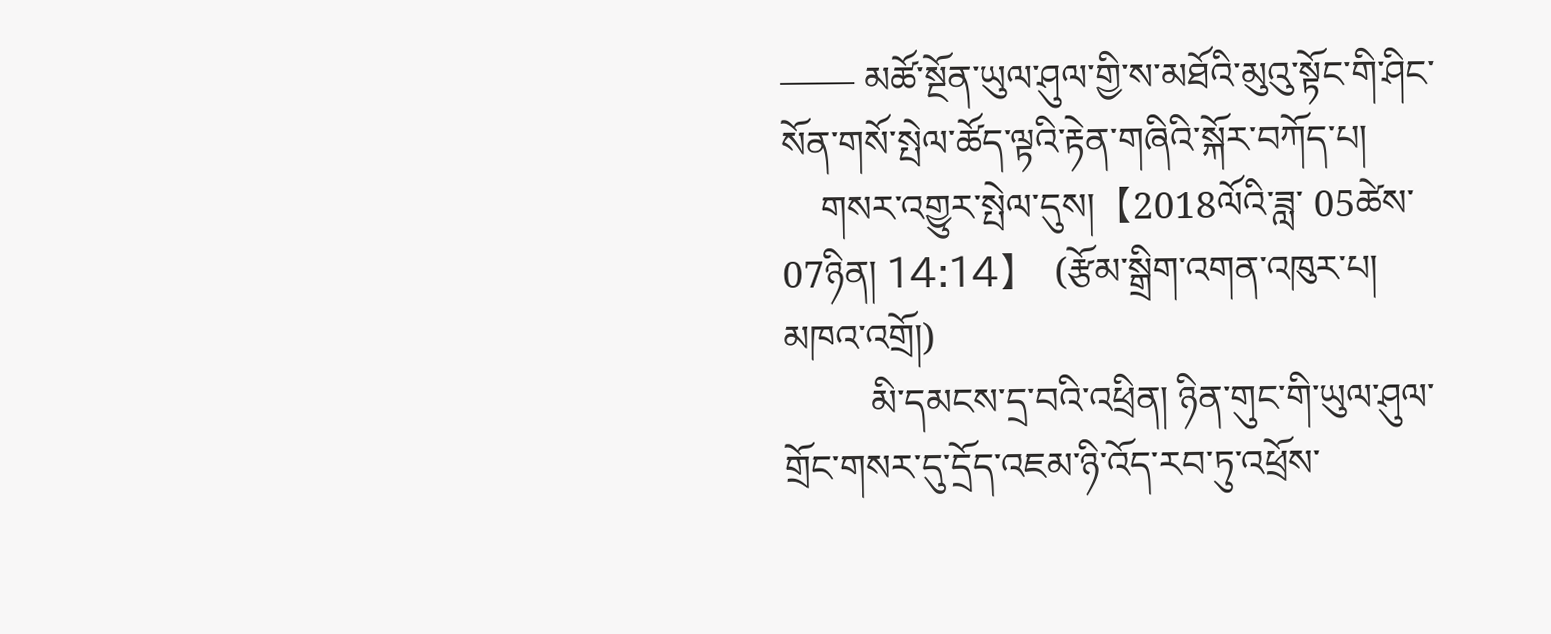—— མཚོ་སྔོན་ཡུལ་ཤུལ་གྱི་ས་མཐོའི་མུའུ་སྟོང་གི་ཤིང་སོན་གསོ་སྤེལ་ཚོད་ལྟའི་རྟེན་གཞིའི་སྐོར་བཀོད་པ།
    གསར་འགྱུར་སྤེལ་དུས།  【2018ལོའི་ཟླ་ 05ཚེས་07ཉིན། 14:14】   (རྩོམ་སྒྲིག་འགན་འཁུར་པ། མཁའ་འགྲོ།)
         མི་དམངས་དྲ་བའི་འཕྲིན། ཉིན་གུང་གི་ཡུལ་ཤུལ་གྲོང་གསར་དུ་དྲོད་འཇམ་ཉི་འོད་རབ་ཏུ་འཕྲོས་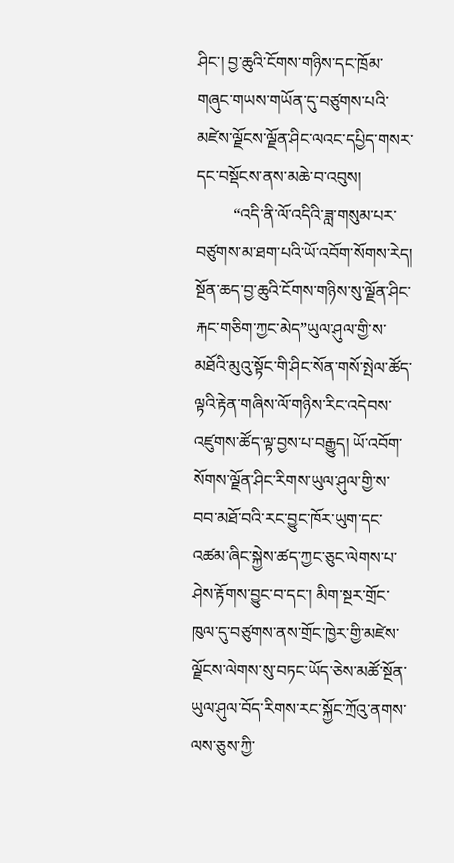ཤིང་། བྱ་ཆུའི་ངོགས་གཉིས་དང་ཁྲོམ་གཞུང་གཡས་གཡོན་དུ་བཙུགས་པའི་མཛེས་ལྗོངས་ལྗོན་ཤིང་ལའང་དཔྱིད་གསར་དང་བསྡོངས་ནས་མཆེ་བ་འབུས།
         “འདི་ནི་ལོ་འདིའི་ཟླ་གསུམ་པར་བཙུགས་མ་ཐག་པའི་ཡོ་འབོག་སོགས་རེད། སྔོན་ཆད་བྱ་ཆུའི་ངོགས་གཉིས་སུ་ལྗོན་ཤིང་རྐང་གཅིག་ཀྱང་མེད”ཡུལ་ཤུལ་གྱི་ས་མཐོའི་མུའུ་སྟོང་གི་ཤིང་སོན་གསོ་སྤེལ་ཚོད་ལྟའི་རྟེན་གཞིས་ལོ་གཉིས་རིང་འདེབས་འཛུགས་ཚོད་ལྟ་བྱས་པ་བརྒྱུད། ཡོ་འབོག་སོགས་ལྗོན་ཤིང་རིགས་ཡུལ་ཤུལ་གྱི་ས་བབ་མཐོ་བའི་རང་བྱུང་ཁོར་ཡུག་དང་འཚམ་ཞིང་སྐྱེས་ཚད་ཀྱང་ཅུང་ལེགས་པ་ཤེས་རྟོགས་བྱུང་བ་དང་། མིག་སྔར་གྲོང་ཁུལ་དུ་བཙུགས་ནས་གྲོང་ཁྱེར་གྱི་མཛེས་ལྗོངས་ལེགས་སུ་བཏང་ཡོད་ཅེས་མཚོ་སྔོན་ཡུལ་ཤུལ་བོད་རིགས་རང་སྐྱོང་ཀྲོའུ་ནགས་ལས་ཅུས་ཀྱི་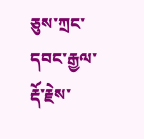ཅུས་ཀྲང་དབང་རྒྱལ་རྡོ་རྗེས་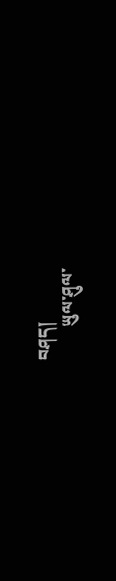བཤད།
        ཡུལ་ཤུལ་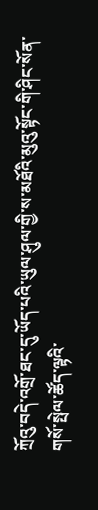ཀྲོའུ་བདེ་འགྲོ་ཐང་དུ་ཡོད་པའི་ཡུལ་ཤུལ་གྱི་ས་མཐོའི་མུའུ་སྟོང་གི་ཤིང་སོན་གསོ་སྤེལ་ཚོད་ལྟའི་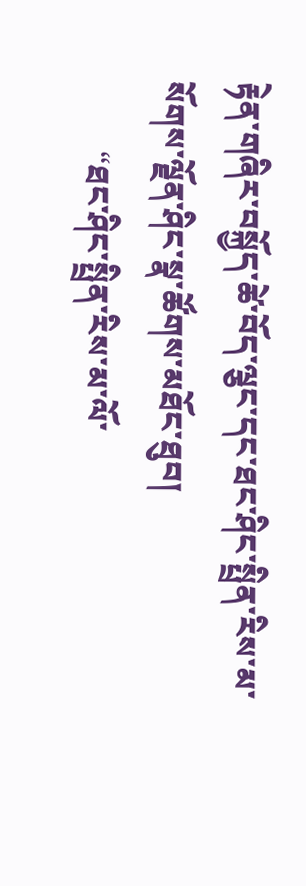རྟེན་གཞིར་བསྐྱོད་ཚེ་བོད་ལྕང་དང་ཐང་ཤིང་སྤྲིན་རིས་མ་སོགས་ལྗོན་ཤིང་སྣ་ཚོགས་མཐོང་ཐུབ།
         “ཐང་ཤིང་སྤྲིན་རིས་མ་ལོ་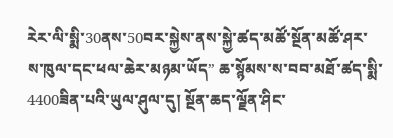རེར་ལི་སྨི་30ནས་50བར་སྐྱེས་ནས་སྐྱེ་ཚད་མཚོ་སྔོན་མཚོ་ཤར་ས་ཁུལ་དང་ཕལ་ཆེར་མཉམ་ཡོད” ཆ་སྙོམས་ས་བབ་མཐོ་ཚད་སྨི་4400ཟིན་པའི་ཡུལ་ཤུལ་དུ། སྔོན་ཆད་ལྗོན་ཤིང་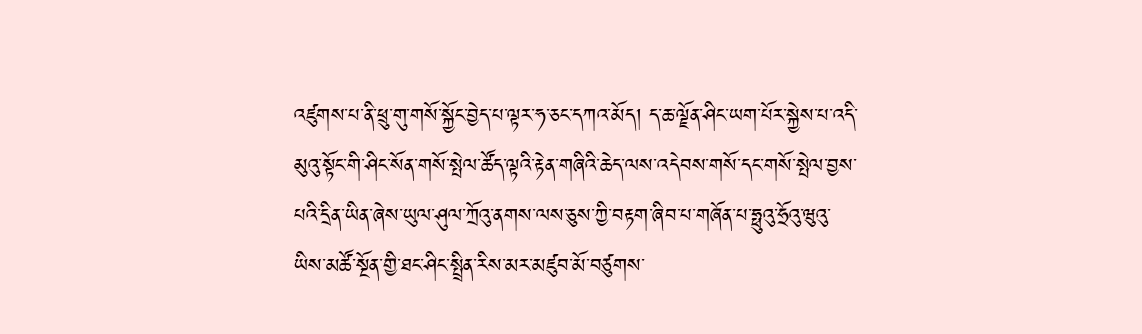འཛུགས་པ་ནི་ཕྲུ་གུ་གསོ་སྐྱོང་བྱེད་པ་ལྟར་ཧ་ཅང་དཀའ་མོད། ད་ཆ་ལྗོན་ཤིང་ཡག་པོར་སྐྱེས་པ་འདི་མུའུ་སྟོང་གི་ཤིང་སོན་གསོ་སྤེལ་ཚོད་ལྟའི་རྟེན་གཞིའི་ཆེད་ལས་འདེབས་གསོ་དང་གསོ་སྤེལ་བྱས་པའི་དྲིན་ཡིན་ཞེས་ཡུལ་ཤུལ་ཀྲོའུ་ནགས་ལས་ཅུས་ཀྱི་བརྟག་ཞིབ་པ་གཞོན་པ་ཧྥུའུ་ཧྲོའུ་ཝུའུ་ཡིས་མཚོ་སྔོན་གྱི་ཐང་ཤིང་སྤྲིན་རིས་མར་མཛུབ་མོ་བཙུགས་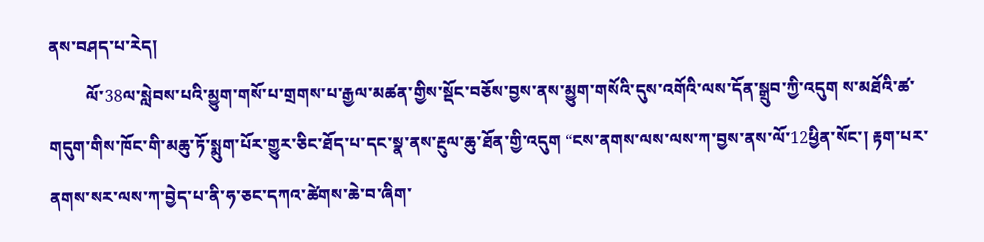ནས་བཤད་པ་རེད།
         ལོ་38ལ་སླེབས་པའི་མྱུག་གསོ་པ་གྲགས་པ་རྒྱལ་མཚན་གྱིས་སྡོང་བཅོས་བྱས་ནས་མྱུག་གསོའི་དུས་འགོའི་ལས་དོན་སྒྲུབ་ཀྱི་འདུག ས་མཐོའི་ཚ་གདུག་གིས་ཁོང་གི་མཆུ་ཏོ་སྨུག་པོར་གྱུར་ཅིང་ཐོད་པ་དང་སྣ་ནས་རྔུལ་ཆུ་ཐོན་གྱི་འདུག “ངས་ནགས་ལས་ལས་ཀ་བྱས་ནས་ལོ་12ཕྱིན་སོང་། རྟག་པར་ནགས་སར་ལས་ཀ་བྱེད་པ་ནི་ཧ་ཅང་དཀའ་ཚེགས་ཆེ་བ་ཞིག་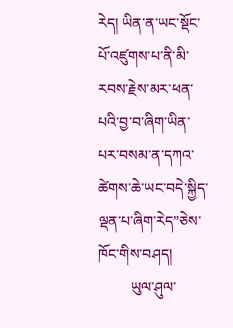རེད། ཡིན་ན་ཡང་སྡོང་པོ་འཛུགས་པ་ནི་མི་རབས་རྗེས་མར་ཕན་པའི་བྱ་བ་ཞིག་ཡིན་པར་བསམ་ན་དཀའ་ཚེགས་ཆེ་ཡང་བདེ་སྐྱིད་ལྡན་པ་ཞིག་རེད”ཅེས་ཁོང་གིས་བཤད།
         ཡུལ་ཤུལ་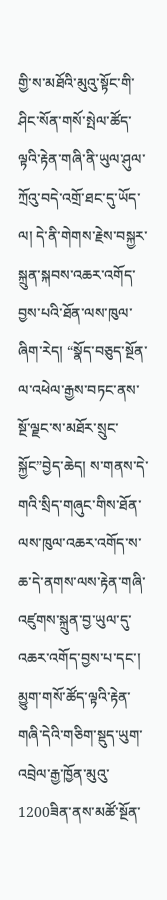གྱི་ས་མཐོའི་མུའུ་སྟོང་གི་ཤིང་སོན་གསོ་སྤེལ་ཚོད་ལྟའི་རྟེན་གཞི་ནི་ཡུལ་ཤུལ་ཀྲོའུ་བདེ་འགྲོ་ཐང་དུ་ཡོད་ལ། དེ་ནི་གེགས་རྗེས་བསྐྱར་སྐྲུན་སྐབས་འཆར་འགོད་བྱས་པའི་ཐོན་ལས་ཁུལ་ཞིག་རེད། “སྣོད་བཅུད་སྔོན་ལ་འཕེལ་རྒྱས་བཏང་ནས་སྔོ་ལྗང་ས་མཐོར་སྲུང་སྐྱོང”བྱེད་ཆེད། ས་གནས་དེ་གའི་སྲིད་གཞུང་གིས་ཐོན་ལས་ཁུལ་འཆར་འགོད་ས་ཆ་དེ་ནགས་ལས་རྟེན་གཞི་འཛུགས་སྐྲུན་བྱ་ཡུལ་དུ་འཆར་འགོད་བྱས་པ་དང་། མྱུག་གསོ་ཚོད་ལྟའི་རྟེན་གཞི་དེའི་གཅིག་སྡུད་ཡུག་འབྲེལ་རྒྱ་ཁྱོན་མུའུ་1200ཟིན་ནས་མཚོ་སྔོན་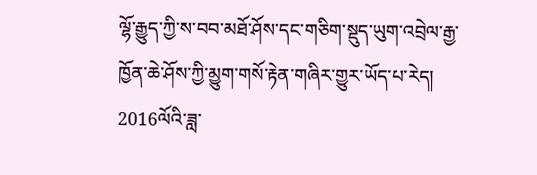ལྷོ་རྒྱུད་ཀྱི་ས་བབ་མཐོ་ཤོས་དང་གཅིག་སྡུད་ཡུག་འབྲེལ་རྒྱ་ཁྱོན་ཆེ་ཤོས་ཀྱི་མྱུག་གསོ་རྟེན་གཞིར་གྱུར་ཡོད་པ་རེད། 2016ལོའི་ཟླ་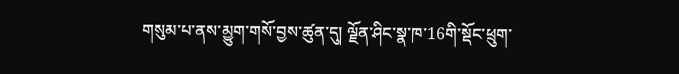གསུམ་པ་ནས་མྱུག་གསོ་བྱས་ཚུན་དུ། ལྗོན་ཤིང་སྣ་ཁ་16གི་སྡོང་ཕྲུག་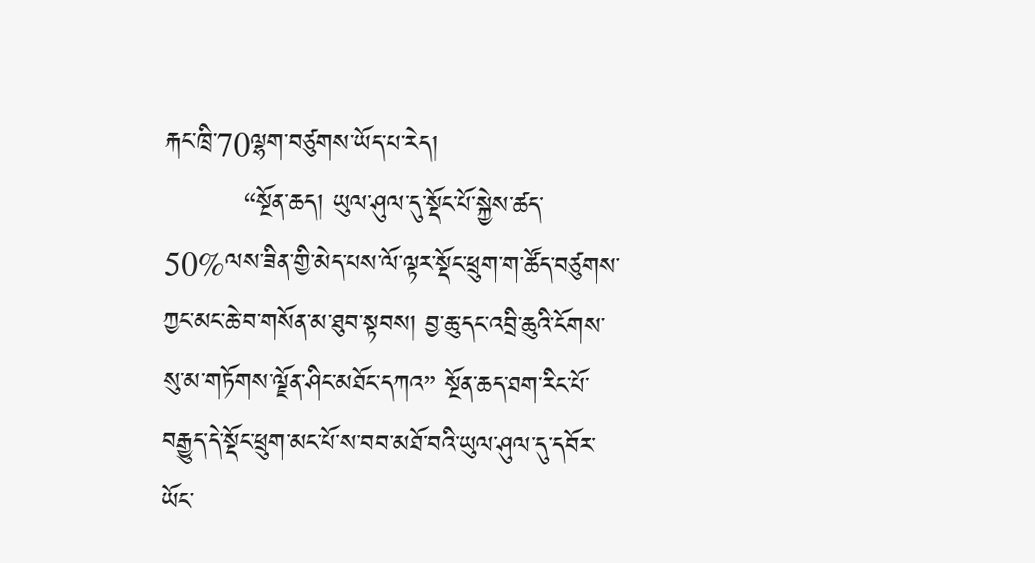རྐང་ཁྲི་70ལྷག་བཙུགས་ཡོད་པ་རེད།
         “སྔོན་ཆད། ཡུལ་ཤུལ་དུ་སྡོང་པོ་སྐྱེས་ཚད་50%ལས་ཟིན་གྱི་མེད་པས་ལོ་ལྟར་སྡོང་ཕྲུག་ག་ཚོད་བཙུགས་ཀྱང་མང་ཆེ་བ་གསོན་མ་ཐུབ་སྟབས། བྱ་ཆུ་དང་འབྲི་ཆུའི་ངོགས་སུ་མ་གཏོགས་ལྗོན་ཤིང་མཐོང་དཀའ” སྔོན་ཆད་ཐག་རིང་པོ་བརྒྱུད་དེ་སྡོང་ཕྲུག་མང་པོ་ས་བབ་མཐོ་བའི་ཡུལ་ཤུལ་དུ་དབོར་ཡོང་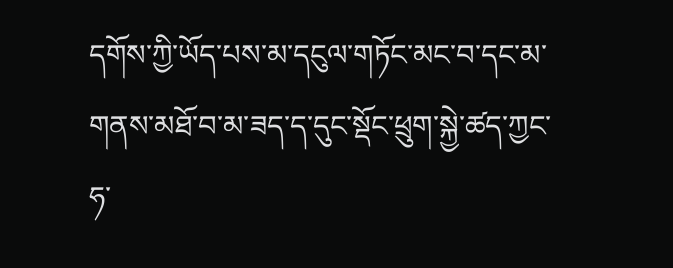དགོས་ཀྱི་ཡོད་པས་མ་དངུལ་གཏོང་མང་བ་དང་མ་གནས་མཐོ་བ་མ་ཟད་ད་དུང་སྡོང་ཕྲུག་སྐྱེ་ཚད་ཀྱང་ཧ་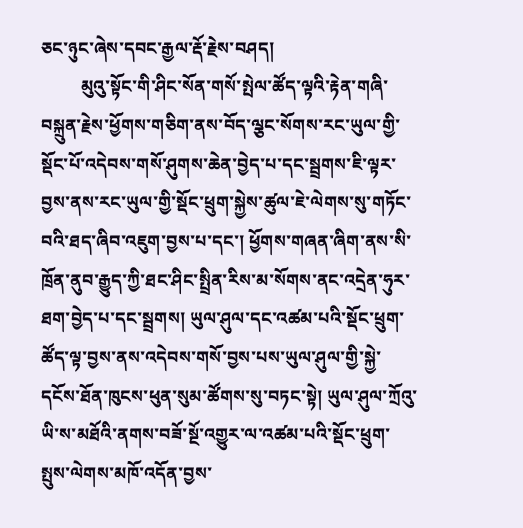ཅང་ཉུང་ཞེས་དབང་རྒྱལ་རྡོ་རྗེས་བཤད།
         མུའུ་སྟོང་གི་ཤིང་སོན་གསོ་སྤེལ་ཚོད་ལྟའི་རྟེན་གཞི་བསྐྲུན་རྗེས་ཕྱོགས་གཅིག་ནས་བོད་ལྕང་སོགས་རང་ཡུལ་གྱི་སྡོང་པོ་འདེབས་གསོ་ཤུགས་ཆེན་བྱེད་པ་དང་སྦྲགས་ཇི་ལྟར་བྱས་ནས་རང་ཡུལ་གྱི་སྡོང་ཕྲུག་སྐྱེས་ཚུལ་ཇེ་ལེགས་སུ་གཏོང་བའི་ཐད་ཞིབ་འཇུག་བྱས་པ་དང་། ཕྱོགས་གཞན་ཞིག་ནས་སི་ཁྲོན་ནུབ་རྒྱུད་ཀྱི་ཐང་ཤིང་སྤྲིན་རིས་མ་སོགས་ནང་འདྲེན་ཧུར་ཐག་བྱེད་པ་དང་སྦྲགས། ཡུལ་ཤུལ་དང་འཚམ་པའི་སྡོང་ཕྲུག་ཚོད་ལྟ་བྱས་ནས་འདེབས་གསོ་བྱས་པས་ཡུལ་ཤུལ་གྱི་སྐྱེ་དངོས་ཐོན་ཁུངས་ཕུན་སུམ་ཚོགས་སུ་བཏང་སྟེ། ཡུལ་ཤུལ་ཀྲོའུ་ཡི་ས་མཐོའི་ནགས་བཟོ་སྔོ་འགྱུར་ལ་འཚམ་པའི་སྡོང་ཕྲུག་སྤུས་ལེགས་མཁོ་འདོན་བྱས་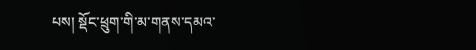པས། སྡོང་ཕྲུག་གི་མ་གནས་དམའ་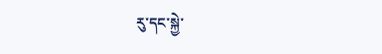རུ་དང་སྐྱེ་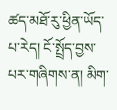ཚད་མཐོ་རུ་ཕྱིན་ཡོད་པ་རེད། ངོ་སྤྲོད་བྱས་པར་གཞིགས་ན། མིག་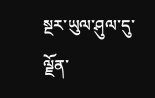སྔར་ཡུལ་ཤུལ་དུ་ལྗོན་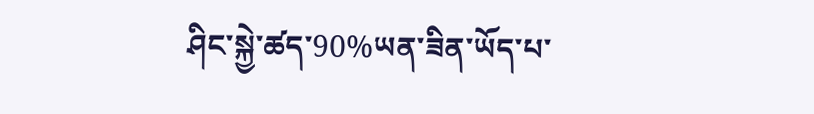ཤིང་སྐྱེ་ཚད་90%ཡན་ཟིན་ཡོད་པ་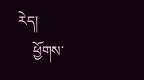རེད།
    ཕྱོགས་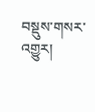བསྡུས་གསར་འགྱུར།